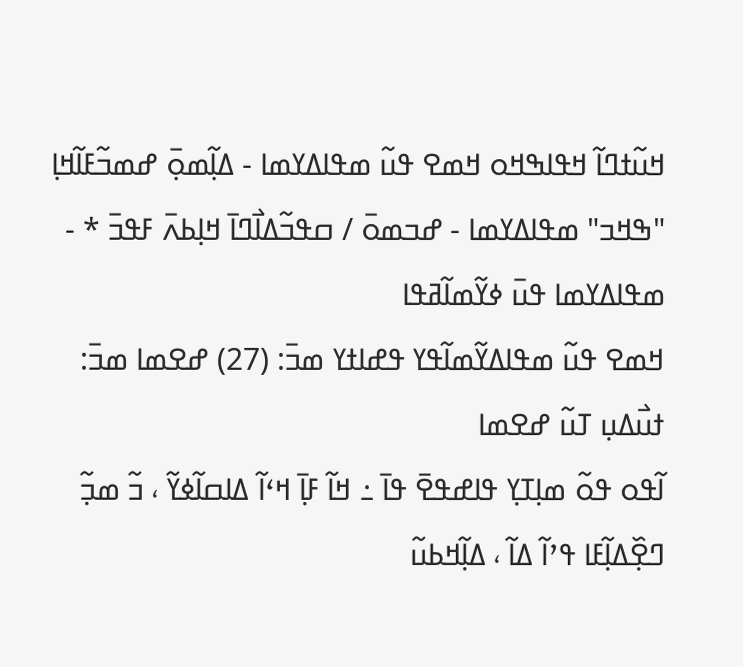ߞߎ߬ߙߣߊ߬ ߞߟߊߒߞߋ ߞߘߐ ߟߎ߬ ߘߟߊߡߌߘߊ - ߡߊ߲߬ߘߋ߲߫ ߝߘߏ߬ߓߊ߬ߞߊ߲ "ߒߞߏ" ߘߟߊߡߌߘߊ - ߝߏߘߋ߫ / ߛߟߏ߬ߡߊ߯ߣߊ߫ ߞߊ߲ߕߍ߫ ߓߟߏ߫ * - ߘߟߊߡߌߘߊ ߟߎ߫ ߦߌ߬ߘߊ߬ߥߟߊ
ߞߘߐ ߟߎ߬ ߘߟߊߡߌ߬ߘߊ߬ߟߌ ߟߝߊߙߌ ߘߏ߫: (27) ߝߐߘߊ ߘߏ߫: ߙߎ߯ߡߎ߲ ߠߎ߬ ߝߐߘߊ
ߊ߬ߟߋ ߟߋ߬ ߘߊ߲ߠߌ߲ ߟߊߝߟߐ߫ ߟߊ߫ ߸ ߞߊ߬ ߓߊ߲߫ ߞߵߊ߬ ߡߊߛߊ߬ߦߌ߬ ، ߏ߬ ߘߏ߲߬ ߣߐ߲߰ߡߊ߲߬ߓߊ ߟߴߊ߬ ߡߊ߬ ، ߡߊ߲߬ߞߕߎ߬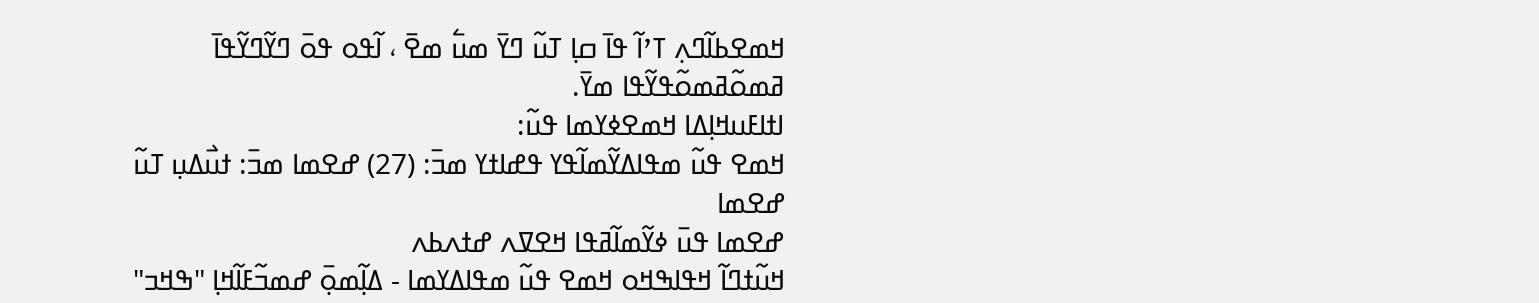ߞߘߐߕߊ߬ߣߍ߲ ߠߴߊ߬ ߟߊ߫ ߛߊ߲ ߠߎ߬ ߣߌ߫ ߘߎ߱ ߘߐ߫ ، ߊ߬ߟߋ ߟߋ߫ ߣߌ߬ߣߌ߬ߟߊ߫ ߥߘߋ߬ߥߘߋ߬ߟߌ߬ߟߊ ߘߌ߫.
ߊߙߊߓߎߞߊ߲ߡߊ ߞߘߐߦߌߘߊ ߟߎ߬:
ߞߘߐ ߟߎ߬ ߘߟߊߡߌ߬ߘߊ߬ߟߌ ߟߝߊߙߌ ߘߏ߫: (27) ߝߐߘߊ ߘߏ߫: ߙߎ߯ߡߎ߲ ߠߎ߬ ߝߐߘߊ
ߝߐߘߊ ߟߎ߫ ߦߌ߬ߘߊ߬ߥߟߊ ߞߐߜߍ ߝߙߍߕߍ
ߞߎ߬ߙߣߊ߬ ߞߟߊߒߞߋ ߞߘߐ ߟߎ߬ ߘߟߊߡߌߘߊ - ߡߊ߲߬ߘߋ߲߫ ߝߘߏ߬ߓߊ߬ߞߊ߲ "ߒߞߏ"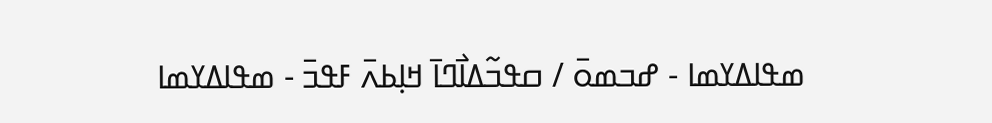ߘߟߊߡߌߘߊ - ߝߏߘߋ߫ / ߛߟߏ߬ߡߊ߯ߣߊ߫ ߞߊ߲ߕߍ߫ ߓߟߏ߫ - ߘߟߊߡߌߘߊ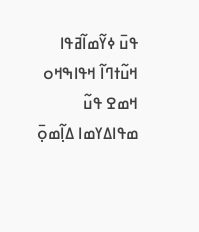ߟߎ߫ ߦߌ߬ߘߊ߬ߥߟߊ
ߞߎ߬ߙߣߊ߬ ߞߟߊߒߞߋ ߞߘߐ ߟߎ߬ ߘߟߊߡߌߘߊ ߡߊ߲߬ߘߋ߲߫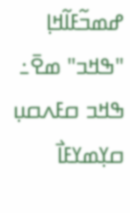ߝߘߏ߬ߓߊ߬ߞߊ߲ "ߒߞߏ" ߘߐ߫߸ ߒߞߏ ߛߓߍߛߎ߲ ߛߌ߲ߘߌߓߊ߯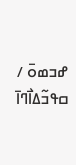ߝߏߘߋ߫ / ߛߟߏ߬ߡߊ߯ߣߊ߫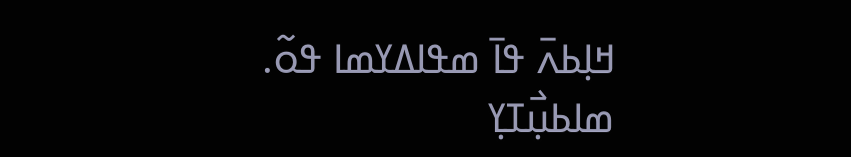ߞߊ߲ߕߍ߫ ߟߊ߫ ߘߟߊߡߌߘߊ ߟߋ߬.
ߘߊߕߎ߲߯ߠߌ߲